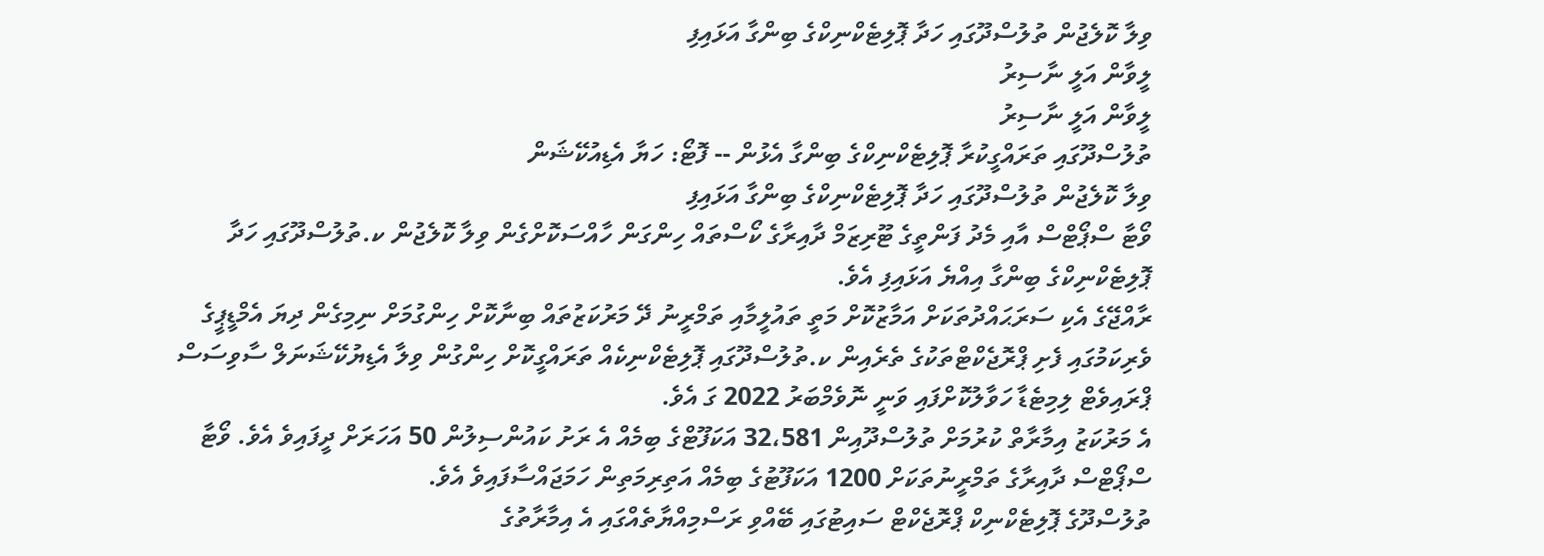ވިލާ ކޮލެޖުން ތުލުސްދޫގައި ހަދާ ޕޮލިޓެކްނިކްގެ ބިންގާ އަޅައިފި
ލީވާން އަލީ ނާސިރު
ލީވާން އަލީ ނާސިރު
ތުލުސްދޫގައި ތަރައްގީކުރާ ޕޮލިޓެކްނިކްގެ ބިންގާ އެޅުން -- ފޮޓޯ: ހަޔާ އެޑިއުކޭޝަން
ވިލާ ކޮލެޖުން ތުލުސްދޫގައި ހަދާ ޕޮލިޓެކްނިކްގެ ބިންގާ އަޅައިފި
ވޯޓާ ސްޕޯޓްސް އާއި މެދު ފަންތީގެ ޓޫރިޒަމް ދާއިރާގެ ކޯސްތައް ހިންގަން ހާއްސަކޮށްގެން ވިލާ ކޮލެޖުން ކ.ތުލުސްދޫގައި ހަދާ ޕޮލިޓެކްނިކްގެ ބިންގާ އިއްޔެ އަޅައިފި އެވެ.
ރާއްޖޭގެ އެކި ސަރަޙައްދުތަކަށް އަމާޒުކޮށް މަތީ ތައުލީމާއި ތަމްރީނު ދޭ މަރުކަޒުތައް ބިނާކޮށް ހިންގުމަށް ނިމިގެން ދިޔަ އެމްޑީޕީގެ ވެރިކަމުގައި ފެށި ޕްރޮޖެކްޓްތަކުގެ ތެރެއިން ކ.ތުލުސްދޫގައި ޕޮލިޓެކްނިކެއް ތަރައްގީކޮށް ހިންގުން ވިލާ އެޑިޔުކޭޝަނަލް ސާވިސަސް ޕްރައިވެޓް ލިމިޓެޑާ ހަވާލުކޮށްފައި ވަނީ ނޮވެމްބަރު 2022 ގަ އެވެ.
އެ މަރުކަޒު އިމާރާތް ކުރުމަށް ތުލުސްދޫއިން 32،581 އަކަފޫޓްގެ ބިމެއް އެ ރަށު ކައުންސިލުން 50 އަހަރަށް ދީފައިވެ އެވެ. ވޯޓާ ސްޕޯޓްސް ދާއިރާގެ ތަމްރީނުތަކަށް 1200 އަކަފޫޓުގެ ބިމެއް އަތިރިމަތިން ހަމަޖައްސާފައިވެ އެވެ.
ތުލުސްދޫގެ ޕޮލިޓެކްނިކް ޕްރޮޖެކްޓް ސައިޓުގައި ބޭއްވި ރަސްމިއްޔާތެއްގައި އެ އިމާރާތުގެ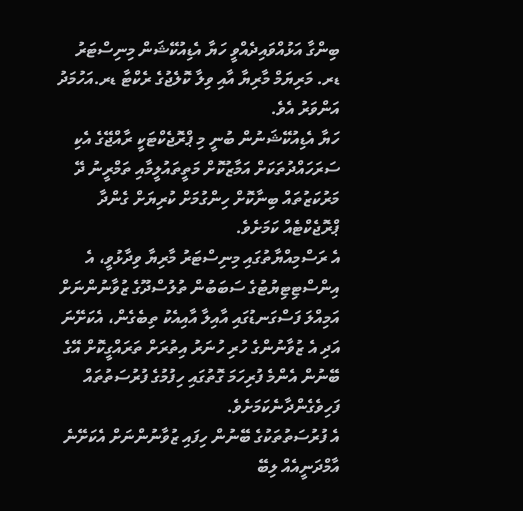ބިންގާ އަޅުއްވައިދެއްވީ ހަޔާ އެޑިއުކޭޝަން މިނިސްޓަރު ޑރ. މަރިޔަމް މާރިޔާ އާއި ވިލާ ކޮލެޖުގެ ރެކްޓާ ޑރ.އަހުމަދު އަންވަރު އެވެ.
ހަޔާ އެޑިއުކޭޝަނުން ބުނީ މި ޕްރޮޖެކްޓަކީ ރާއްޖޭގެ އެކި ސަރަހައްދުތަކަށް އަމާޒުކޮށް މަތީތައުލީމާއި ތަމްރީނު ދޭ މަރުކަޒުތައް ބިނާކޮށް ހިންގުމަށް ކުރިޔަށް ގެންދާ ޕްރޮޖެކްޓެއް ކަމަށެވެ.
އެ ރަސްމިއްޔާތުގައި މިނިސްޓަރު މާރިޔާ ވިދާޅުވީ، އެ އިންސްޓިޓިޔުޓުގެ ސަބަބުން ތުލުސްދޫގެ ޒުވާނުންނަށް އަމިއްލަ ފަސްގަނޑުގައި އާއިލާ އާއިއެކު ތިބެގެން، އެކަށޭނަ އަދި އެ ޒުވާނުންގެ ހުރި ހުނަރު އިތުރަށް ތަރައްގީކޮށް އޭގެ ބޭނުން އެންމެ ފުރިހަމަ ގޮތުގައި ހިފުމުގެ ފުރުސަތުތައް ފަހިވެގެންދާނެކަމަށެވެ.
އެ ފުރުސަތުތަކުގެ ބޭނުން ހިފައި ޒުވާނުންނަށް އެކަށޭނެ އާމްދަނީއެއް ލިބޭ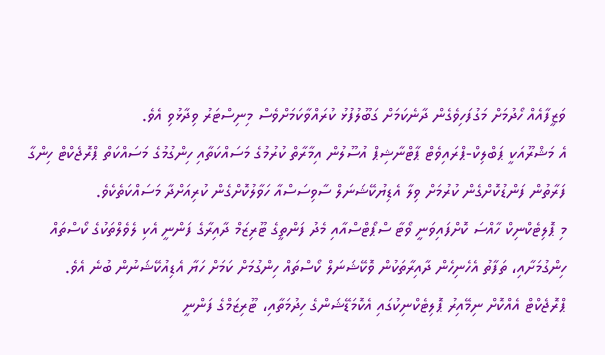ވަޒީފާއެއް ހޯދުމަށް މަގުފަހިވެގެން ދާނެކަމަށް ގަބޫލުފުޅު ކުރައްވާކަމަށްވެސް މިނިސްޓަރު ވިދާޅުވި އެވެ.
އެ މަޝްރޫއަކީ ޕަބްލިކް-ޕްރައިވެޓް ޕާޓްނާޝިޕް އުސޫލުން އިމާރާތް ކުރުމުގެ މަސައްކަތާއި ހިންގުމުގެ މަސައްކަތް ޕްރޮޖެކްޓް ހިންގާ ފަރާތުން ފަންޑުކޮށްގެން ކުރުމަށް ވިލާ އެޑިޔުކޭޝަނަލް ސާވިސަސްއާ ހަވާލުކޮށްގެން ކުރިއަށްދާ މަސައްކަތެކެވެ.
މި ޕޮލިޓެކްނިކް ހާއްސަ ކޮށްފައިވަނީ ވޯޓާ ސްޕޯޓްސްއާއި މެދު ފަންތީގެ ޓޫރިޒަމް ދާއިރާގެ ފަންނީ އެކި ލެވެލްތަކުގެ ކޯސްތައް ހިންގުމަށާއި، ތަފާތު އެހެނިހެން ދާއިރާތަކުން ވޮކޭޝަނަލް ކޯސްތައް ހިންގުމަށް ކަމަށް ހަޔާ އެޑިއުކޭޝަނުން ބުނެ އެވެ.
ޕްރޮޖެކްޓް އެއްކޮށް ނިމޭއިރު ޕޮލިޓެކްނިކުގައި އެކޮމަޑޭޝަންގެ ހިދުމަތާއި، ޓޫރިޒަމްގެ ފަންނީ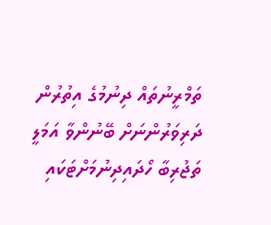ތަމްރީނުތައް ދިނުމުގެ އިތުރުން ދަރިވަރުންނަށް ބޭނުންވާ އަމަލީ ތަޖުރިބާ ހޯދައިދިނުމަށްޓަކައި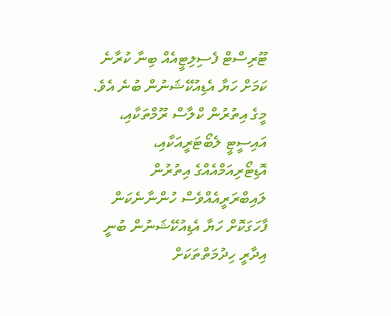ޓޫރިސްޓް ފެސިލިޓީއެއް ބިނާ ކުރާނެ ކަމަށް ހަޔާ އެޑިއުކޭޝަނުން ބުނެ އެވެ.
މީގެ އިތުރުން ކްލާސް ރޫމްތަކާއި، އައިސީޓީ ލެބޯޓަރީއަކާއި، އޮޑިޓޯރިއަމްއެއްގެ އިތުރުން ލައިބްރަރީއެއްވެސް ހުންނާނެކަން ފާހަގަކޮށް ހަޔާ އެޑިއުކޭޝަނުން ބުނީ އިދާރީ ހިދުމަތްތަކަށް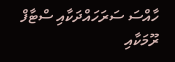ހާއްސަ ސަރަހައްދަކާއި ސްޓާފް ރޫމަކާއި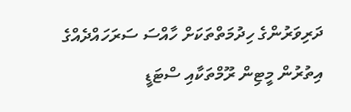ދަރިވަރުންގެ ހިދުމަތްތަކަށް ހާއްސަ ސަރަހައްދެއްގެ އިތުރުން މީޓިން ރޫމްތަކާއި ސްޓަޑީ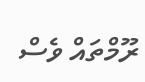ރޫމްތައް ވެސް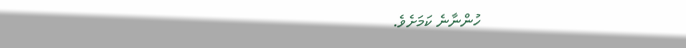ހުންނާނެ ކަމަށެވެ.